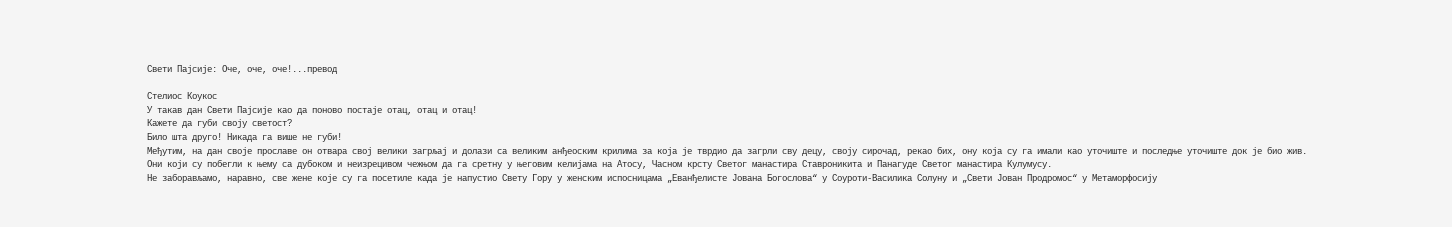Свети Пајсије: Оче, оче, оче!...превод

Стелиос Коукос
У такав дан Свети Пајсије као да поново постаје отац, отац и отац!
Кажете да губи своју светост?
Било шта друго! Никада га више не губи!
Међутим, на дан своје прославе он отвара свој велики загрљај и долази са великим анђеоским крилима за која је тврдио да загрли сву децу, своју сирочад, рекао бих, ону која су га имали као уточиште и последње уточиште док је био жив.
Они који су побегли к њему са дубоком и неизрецивом чежњом да га сретну у његовим келијама на Атосу, Часном крсту Светог манастира Ставроникита и Панагуде Светог манастира Кулумусу.
Не заборављамо, наравно, све жене које су га посетиле када је напустио Свету Гору у женским испосницама „Еванђелисте Јована Богослова“ у Соуроти-Василика Солуну и „Свети Јован Продромос“ у Метаморфосију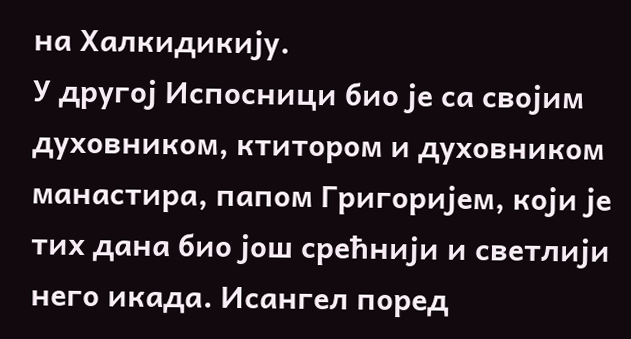на Халкидикију.
У другој Испосници био је са својим духовником, ктитором и духовником манастира, папом Григоријем, који је тих дана био још срећнији и светлији него икада. Исангел поред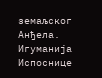земаљског Анђела.
Игуманија Испоснице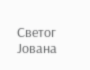Светог Јована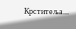Крститеља...